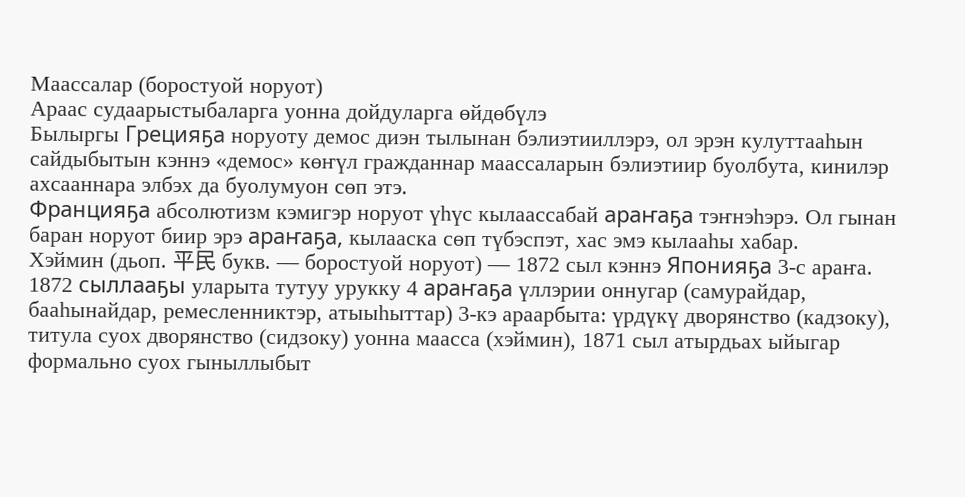Маассалар (боростуой норуот)
Араас судаарыстыбаларга уонна дойдуларга өйдөбүлэ
Былыргы Грецияҕа норуоту демос диэн тылынан бэлиэтииллэрэ, ол эрэн кулуттааһын сайдыбытын кэннэ «демос» көҥүл гражданнар маассаларын бэлиэтиир буолбута, кинилэр ахсааннара элбэх да буолумуон сөп этэ.
Францияҕа абсолютизм кэмигэр норуот үһүс кылаассабай араҥаҕа тэҥнэһэрэ. Ол гынан баран норуот биир эрэ араҥаҕа, кылааска сөп түбэспэт, хас эмэ кылааһы хабар.
Хэймин (дьоп. 平民 букв. — боростуой норуот) — 1872 сыл кэннэ Японияҕа 3-с араҥа. 1872 сыллааҕы уларыта тутуу урукку 4 араҥаҕа үллэрии оннугар (самурайдар, бааһынайдар, ремесленниктэр, атыыһыттар) 3-кэ араарбыта: үрдүкү дворянство (кадзоку), титула суох дворянство (сидзоку) уонна маасса (хэймин), 1871 сыл атырдьах ыйыгар формально суох гыныллыбыт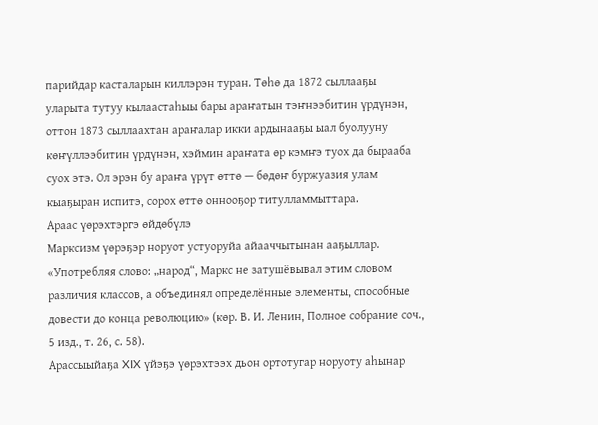парийдар касталарын киллэрэн туран. Төһө да 1872 сыллааҕы уларыта тутуу кылаастаһыы бары араҥатын тэҥнээбитин үрдүнэн, оттон 1873 сыллаахтан араҥалар икки ардынааҕы ыал буолууну көҥүллээбитин үрдүнэн, хэймин араҥата өр кэмҥэ туох да бырааба суох этэ. Ол эрэн бу араҥа үрүт өттө — бөдөҥ буржуазия улам кыаҕыран испитэ, сорох өттө оннооҕор титулламмыттара.
Араас үөрэхтэргэ өйдөбүлэ
Марксизм үөрэҕэр норуот устуоруйа айааччытынан ааҕыллар.
«Употребляя слово: „народ“, Маркс не затушёвывал этим словом различия классов, а объединял определённые элементы, способные довести до конца революцию» (көр. В. И. Ленин, Полное собрание соч., 5 изд., т. 26, с. 58).
Арассыыйаҕа XIX үйэҕэ үөрэхтээх дьон ортотугар норуоту аһынар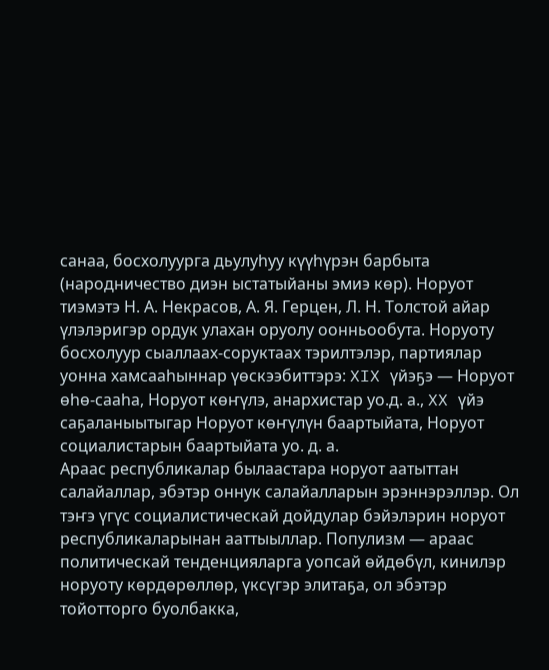санаа, босхолуурга дьулуһуу күүһүрэн барбыта (народничество диэн ыстатыйаны эмиэ көр). Норуот тиэмэтэ Н. А. Некрасов, А. Я. Герцен, Л. Н. Толстой айар үлэлэригэр ордук улахан оруолу оонньообута. Норуоту босхолуур сыаллаах-соруктаах тэрилтэлэр, партиялар уонна хамсааһыннар үөскээбиттэрэ: XIX үйэҕэ — Норуот өһө-сааһа, Норуот көҥүлэ, анархистар уо.д. а., XX үйэ саҕаланыытыгар Норуот көҥүлүн баартыйата, Норуот социалистарын баартыйата уо. д. а.
Араас республикалар былаастара норуот аатыттан салайаллар, эбэтэр оннук салайалларын эрэннэрэллэр. Ол тэҥэ үгүс социалистическай дойдулар бэйэлэрин норуот республикаларынан ааттыыллар. Популизм — араас политическай тенденцияларга уопсай өйдөбүл, кинилэр норуоту көрдөрөллөр, үксүгэр элитаҕа, ол эбэтэр тойотторго буолбакка,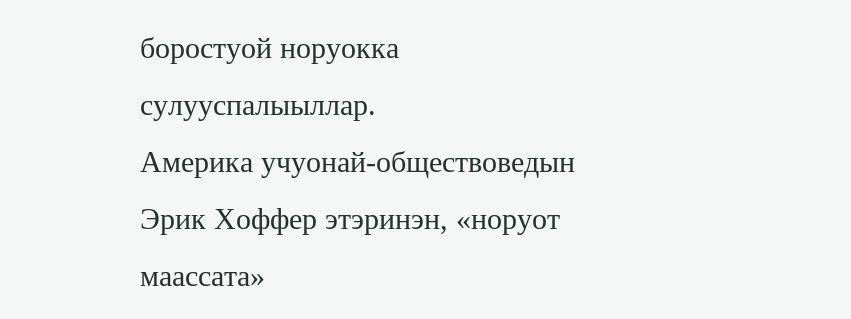боростуой норуокка сулууспалыыллар.
Америка учуонай-обществоведын Эрик Хоффер этэринэн, «норуот маассата»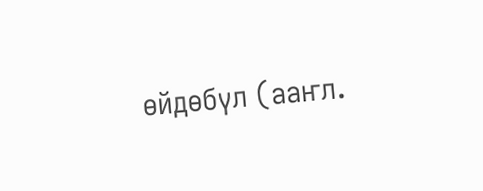өйдөбүл (ааҥл.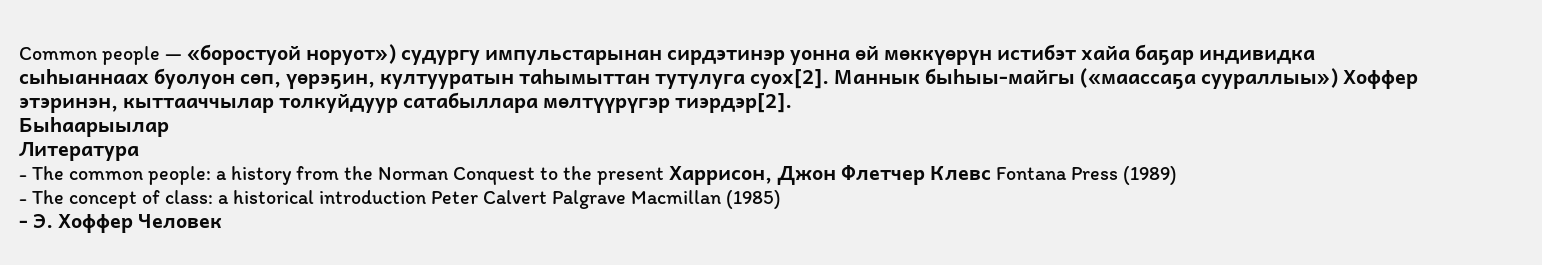Common people — «боростуой норуот») судургу импульстарынан сирдэтинэр уонна өй мөккүөрүн истибэт хайа баҕар индивидка сыһыаннаах буолуон сөп, үөрэҕин, култууратын таһымыттан тутулуга суох[2]. Маннык быһыы-майгы («маассаҕа суураллыы») Хоффер этэринэн, кыттааччылар толкуйдуур сатабыллара мөлтүүрүгэр тиэрдэр[2].
Быһаарыылар
Литература
- The common people: a history from the Norman Conquest to the present Харрисон, Джон Флетчер Клевс Fontana Press (1989)
- The concept of class: a historical introduction Peter Calvert Palgrave Macmillan (1985)
- Э. Хоффер Человек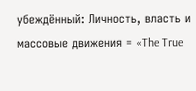убеждённый: Личность, власть и массовые движения = «The True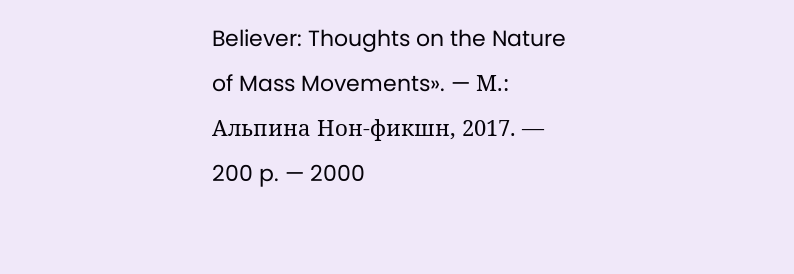Believer: Thoughts on the Nature of Mass Movements». — М.: Альпина Нон-фикшн, 2017. — 200 p. — 2000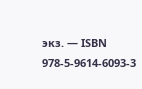экз. — ISBN 978-5-9614-6093-3